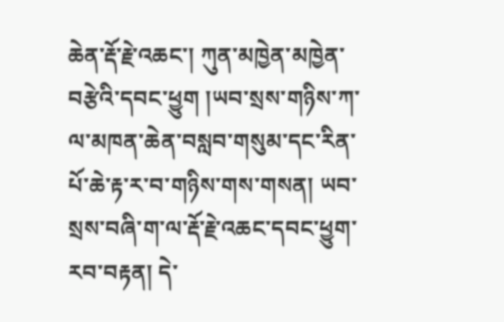ཆེན་རྡོ་རྗེ་འཆང་། ཀུན་མཁྱེན་མཁྱེན་བརྩེའི་དབང་ཕྱུག །ཡབ་སྲས་གཉིས་ཀ་ལ་མཁན་ཆེན་བསླབ་གསུམ་དང་རིན་པོ་ཆེ་རྟ་ར་བ་གཉིས་གས་གསན། ཡབ་སྲས་བཞི་ག་ལ་རྡོ་རྗེ་འཆང་དབང་ཕྱུག་རབ་བརྟན། དེ་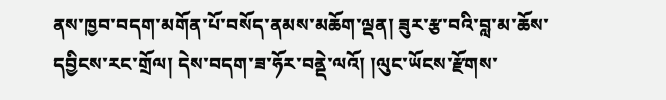ནས་ཁྱབ་བདག་མགོན་པོ་བསོད་ནམས་མཆོག་ལྡན། ཟུར་རྩ་བའི་བླ་མ་ཆོས་དབྱིངས་རང་གྲོལ། དེས་བདག་ཟ་ཧོར་བནྡེ་ལའོ། །ལུང་ཡོངས་རྫོགས་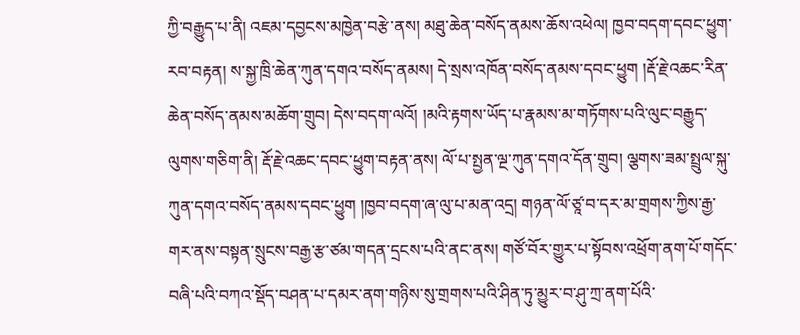ཀྱི་བརྒྱུད་པ་ནི། འཇམ་དབྱངས་མཁྱེན་བརྩེ་ནས། མཐུ་ཆེན་བསོད་ནམས་ཆོས་འཕེལ། ཁྱབ་བདག་དབང་ཕྱུག་རབ་བརྟན། ས་སྐྱ་ཁྲི་ཆེན་ཀུན་དགའ་བསོད་ནམས། དེ་སྲས་འཁོན་བསོད་ནམས་དབང་ཕྱུག །རྡོ་རྗེ་འཆང་རིན་ཆེན་བསོད་ནམས་མཆོག་གྲུབ། དེས་བདག་ལའོ། །མའི་རྟགས་ཡོད་པ་རྣམས་མ་གཏོགས་པའི་ལུང་བརྒྱུད་ལུགས་གཅིག་ནི། རྡོ་རྗེ་འཆང་དབང་ཕྱུག་བརྟན་ནས། ལོ་པ་སྤྱན་ལྔ་ཀུན་དགའ་དོན་གྲུབ། ལྕགས་ཟམ་སྤྲུལ་སྐུ་ཀུན་དགའ་བསོད་ནམས་དབང་ཕྱུག །ཁྱབ་བདག་ཞ་ལུ་པ་མན་འདྲ། གཉན་ལོ་ཙཱ་བ་དར་མ་གྲགས་ཀྱིས་རྒྱ་གར་ནས་བསྟན་སྲུངས་བརྒྱ་རྩ་ཙམ་གདན་དྲངས་པའི་ནང་ནས། གཙོ་བོར་གྱུར་པ་སྟོབས་འཕྲོག་ནག་པོ་གདོང་བཞི་པའི་བཀའ་སྡོད་བཤན་པ་དམར་ནག་གཉིས་སུ་གྲགས་པའི་ཤིན་ཏུ་མྱུར་བ་ཤུ་ཀྲ་ནག་པོའི་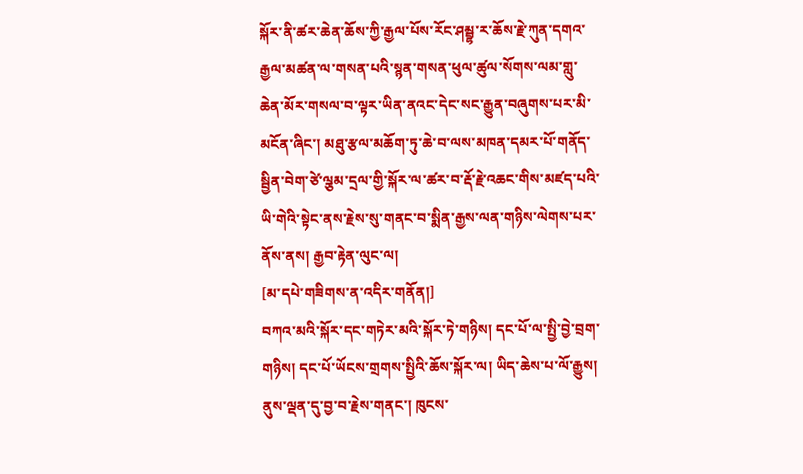སྐོར་ནི་ཚར་ཆེན་ཆོས་ཀྱི་རྒྱལ་པོས་རོང་ཤམྦྷ་ར་ཆོས་རྗེ་ཀུན་དགའ་རྒྱལ་མཚན་ལ་གསན་པའི་སྙན་གསན་ཕུལ་ཚུལ་སོགས་ལམ་གླུ་ཆེན་མོར་གསལ་བ་ལྟར་ཡིན་ནའང་དེང་སང་རྒྱུན་བཞུགས་པར་མི་མངོན་ཞིང་། མཐུ་རྩལ་མཆོག་ཏུ་ཆེ་བ་ལས་མཁན་དམར་པོ་གནོད་སྦྱིན་བེག་ཙེ་ལྕམ་དྲལ་གྱི་སྐོར་ལ་ཚར་བ་རྡོ་རྗེ་འཆང་གིས་མཛད་པའི་ཡི་གེའི་སྟེང་ནས་རྗེས་སུ་གནང་བ་སྨིན་རྒྱས་ལན་གཉིས་ལེགས་པར་ནོས་ནས། རྒྱབ་རྟེན་ལུང་ལ།
[མ་དཔེ་གཟིགས་ན་འདིར་གནོན།]
བཀའ་མའི་སྐོར་དང་གཏེར་མའི་སྐོར་ཏེ་གཉིས། དང་པོ་ལ་སྤྱི་བྱེ་བྲག་གཉིས། དང་པོ་ཡོངས་གྲགས་སྤྱིའི་ཆོས་སྐོར་ལ། ཡིད་ཆེས་པ་ལོ་རྒྱུས། ནུས་ལྡན་དུ་བྱ་བ་རྗེས་གནང་། ཁུངས་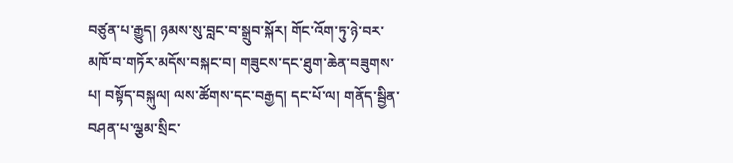བཙུན་པ་རྒྱུད། ཉམས་སུ་བླང་བ་སྒྲུབ་སྐོར། གོང་འོག་ཏུ་ཉེ་བར་མཁོ་བ་གཏོར་མདོས་བསྐང་བ། གཟུངས་དང་ཐུག་ཆེན་བཟུགས་པ། བསྟོད་བསྐུལ། ལས་ཚོགས་དང་བརྒྱད། དང་པོ་ལ། གནོད་སྦྱིན་བཤན་པ་ལྕམ་སྲིང་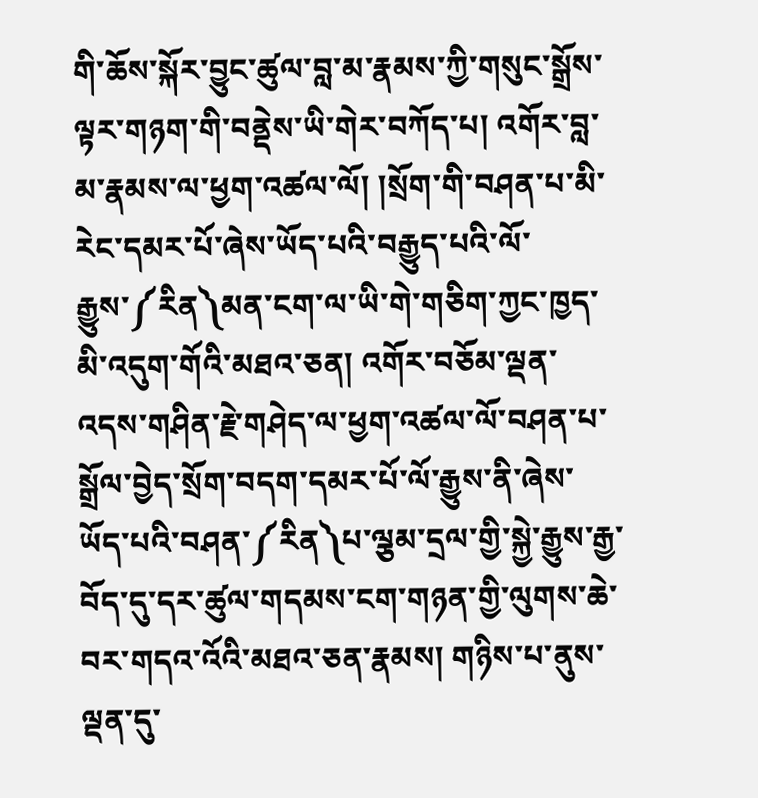གི་ཆོས་སྐོར་བྱུང་ཚུལ་བླ་མ་རྣམས་ཀྱི་གསུང་སྒྲོས་ལྟར་གཉག་གི་བནྡེས་ཡི་གེར་བཀོད་པ། འགོར་བླ་མ་རྣམས་ལ་ཕྱག་འཚལ་ལོ། །སྲོག་གི་བཤན་པ་མི་རེང་དམར་པོ་ཞེས་ཡོད་པའི་བརྒྱུད་པའི་ལོ་རྒྱུས་༼རིན༽མན་ངག་ལ་ཡི་གེ་གཅིག་ཀྱང་ཁྱད་མི་འདུག་གོའི་མཐའ་ཅན། འགོར་བཅོམ་ལྡན་འདས་གཤིན་རྗེ་གཤེད་ལ་ཕྱག་འཚལ་ལོ་བཤན་པ་སྒྲོལ་བྱེད་སྲོག་བདག་དམར་པོ་ལོ་རྒྱུས་ནི་ཞེས་ཡོད་པའི་བཤན་༼རིན༽པ་ལྕམ་དྲལ་གྱི་སྐྱེ་རྒྱུས་རྒྱ་བོད་དུ་དར་ཚུལ་གདམས་ངག་གཉན་གྱི་ལུགས་ཆེ་བར་གདའ་འོའི་མཐའ་ཅན་རྣམས། གཉིས་པ་ནུས་ལྡན་དུ་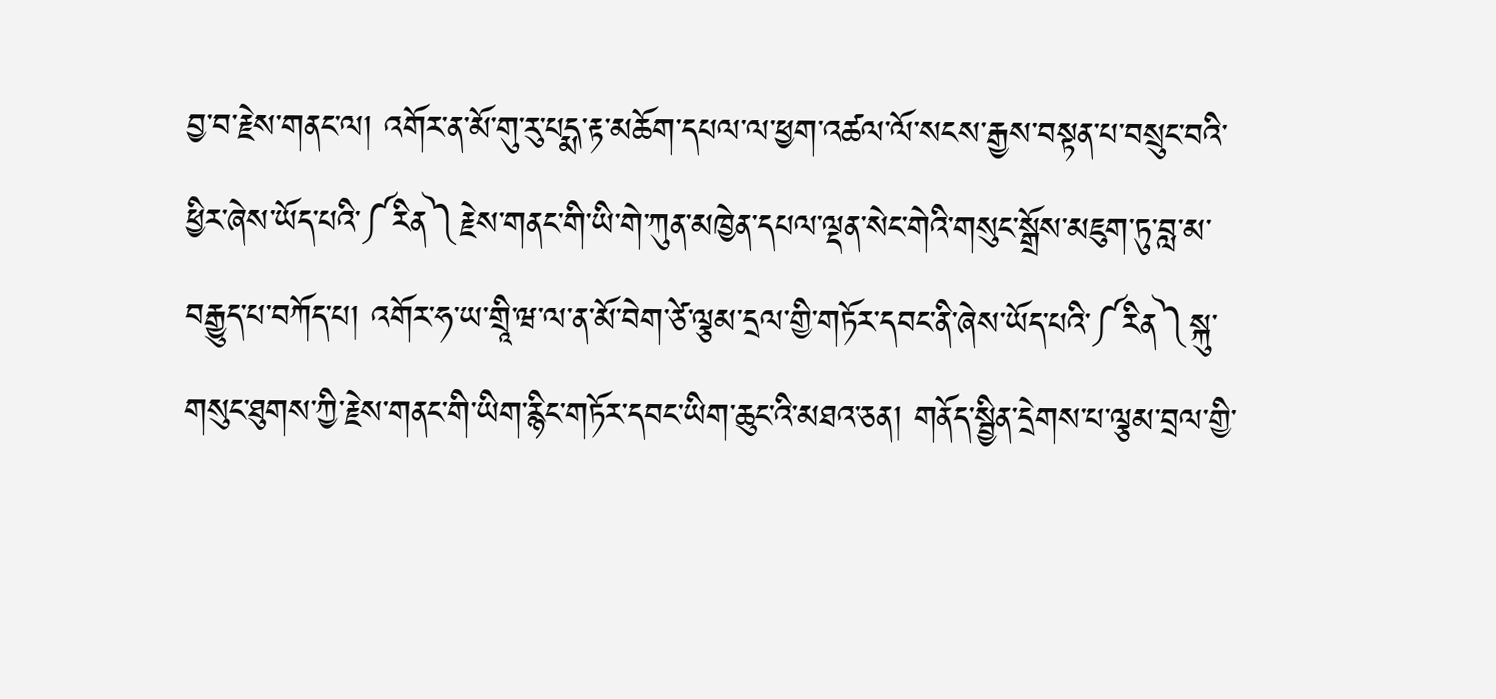བྱ་བ་རྗེས་གནང་ལ། འགོར་ན་མོ་གུ་རུ་པདྨ་རྟ་མཆོག་དཔལ་ལ་ཕྱག་འཚལ་ལོ་སངས་རྒྱས་བསྟན་པ་བསྲུང་བའི་ཕྱིར་ཞེས་ཡོད་པའི་༼རིན༽རྗེས་གནང་གི་ཡི་གེ་ཀུན་མཁྱེན་དཔལ་ལྡན་སེང་གེའི་གསུང་སྒྲོས་མཇུག་ཏུ་བླ་མ་བརྒྱུད་པ་བཀོད་པ། འགོར་ཧ་ཡ་གྲཱི་ཝ་ལ་ན་མོ་བེག་ཙེ་ལྕམ་དྲལ་གྱི་གཏོར་དབང་ནི་ཞེས་ཡོད་པའི་༼རིན༽སྐུ་གསུང་ཐུགས་ཀྱི་རྗེས་གནང་གི་ཡིག་རྙིང་གཏོར་དབང་ཡིག་ཆུང་འི་མཐའ་ཅན། གནོད་སྦྱིན་དྲེགས་པ་ལྕམ་བྲལ་གྱི་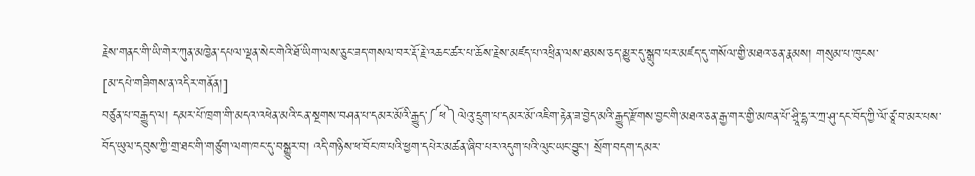རྗེས་གནང་གི་ཡི་གེར་ཀུན་མཁྱེན་དཔལ་ལྡན་སེང་གེའི་ཐོ་ཡིག་ལས་ཅུང་ཟད་གསལ་བར་རྡོ་རྗེ་འཆང་ཚར་པ་ཆོས་རྗེས་མཛད་པ་འཕྲིན་ལས་ཐམས་ཅད་མྱུར་དུ་སྒྲུབ་པར་མཛད་དུ་གསོལ་གྱི་མཐའ་ཅན་རྣམས། གསུམ་པ་ཁུངས་
[མ་དཔེ་གཟིགས་ན་འདིར་གནོན།]
བཙུན་པ་བརྒྱུད་ལ། དམར་པོ་ཁྲག་གི་མདའ་འཕེན་མའི་ངན་སྔགས་བཤན་པ་དམར་མོའི་རྒྱུད་༼ཕ༽ལེའུ་དྲུག་པ་དམར་མོ་འཇིག་རྟེན་ཟ་བྱེད་མའི་རྒྱུད་རྫོགས་བྱང་གི་མཐའ་ཅན་རྒྱ་གར་གྱི་མཁན་པོ་ཤྲཱི་དྷ་ར་ཀྲ་ཤུ་དང་བོད་ཀྱི་ལོ་ཙཱ་བ་མར་པས་བོད་ཡུལ་དབུས་ཀྱི་གྲ་ཐང་གི་གཙུག་ལག་ཁང་དུ་བསྒྱུར་བ། འདི་གཉིས་ཕ་བོང་ཁ་པའི་ཕྱག་དཔེར་མཚན་ཞིབ་པར་འདུག་པའི་ལུང་ཡང་བྱུང་། སྲོག་བདག་དམར་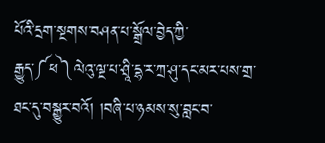པོའི་དྲག་སྔགས་བཤན་པ་སྒྲོལ་བྱེད་ཀྱི་རྒྱུད་༼ཕ༽ལེའུ་ལྔ་པ་ཤྲཱི་དྷ་ར་ཀྲ་ཤུ་དང་མར་པས་གྲ་ཐང་དུ་བསྒྱུར་བའོ། །བཞི་པ་ཉམས་སུ་བླང་བ་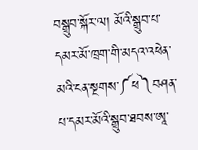བསྒྲུབ་སྐོར་ལ། མོའི་སྒྲུབ་པ་དམར་མོ་ཁྲག་གི་མདའ་འཕེན་མའི་ངན་སྔགས་༼ཕ༽བཤན་པ་དམར་མོའི་སྒྲུབ་ཐབས་ཨཱ་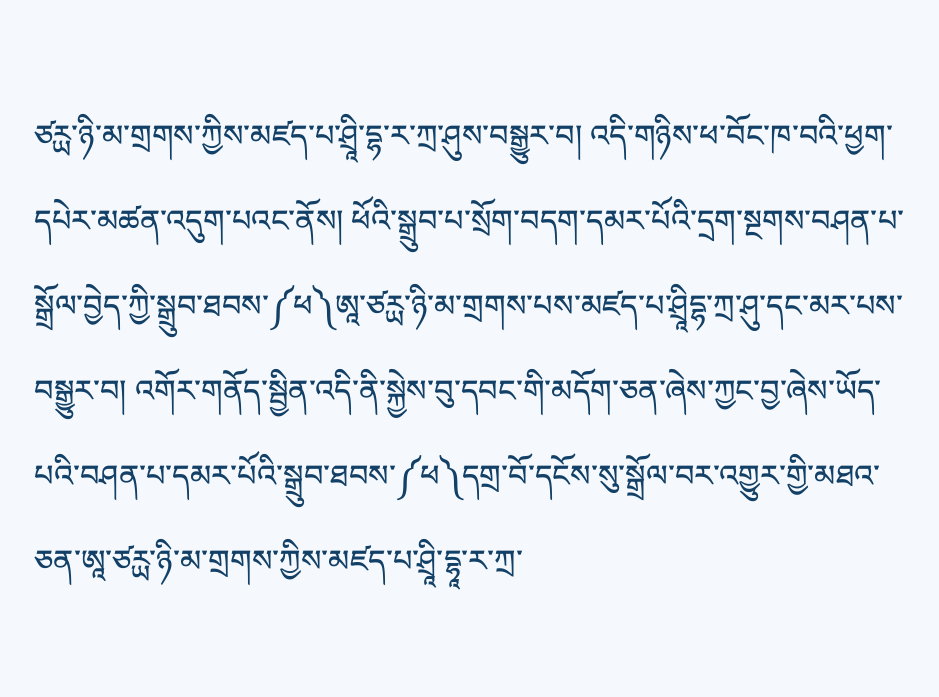ཙཪྻ་ཉི་མ་གྲགས་ཀྱིས་མཛད་པ་ཤྲཱི་དྷ་ར་ཀྲ་ཤུས་བསྒྱུར་བ། འདི་གཉིས་ཕ་བོང་ཁ་བའི་ཕྱག་དཔེར་མཚན་འདུག་པའང་ནོས། ཕོའི་སྒྲུབ་པ་སྲོག་བདག་དམར་པོའི་དྲག་སྔགས་བཤན་པ་སྒྲོལ་བྱེད་ཀྱི་སྒྲུབ་ཐབས་༼ཕ༽ཨཱ་ཙཪྻ་ཉི་མ་གྲགས་པས་མཛད་པ་ཤྲཱིདྷ་ཀྲ་ཤུ་དང་མར་པས་བསྒྱུར་བ། འགོར་གནོད་སྦྱིན་འདི་ནི་སྐྱེས་བུ་དབང་གི་མདོག་ཅན་ཞེས་ཀྱང་བྱ་ཞེས་ཡོད་པའི་བཤན་པ་དམར་པོའི་སྒྲུབ་ཐབས་༼ཕ༽དགྲ་བོ་དངོས་སུ་སྒྲོལ་བར་འགྱུར་གྱི་མཐའ་ཅན་ཨཱ་ཙཪྻ་ཉི་མ་གྲགས་ཀྱིས་མཛད་པ་ཤྲཱི་དྷཱ་ར་ཀྲ་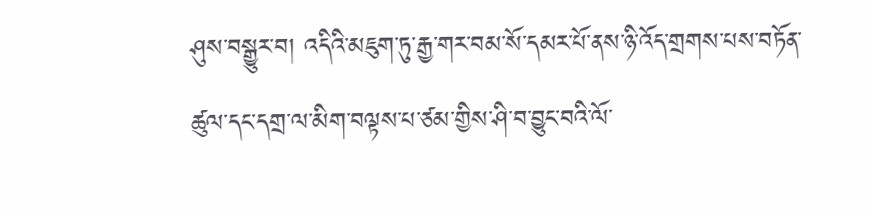ཤུས་བསྒྱུར་བ། འདིའི་མཇུག་ཏུ་རྒྱ་གར་བམ་སོ་དམར་པོ་ནས་ཉི་འོད་གྲགས་པས་བཏོན་ཚུལ་དང་དགྲ་ལ་མིག་བལྟས་པ་ཙམ་གྱིས་ཤི་བ་བྱུང་བའི་ལོ་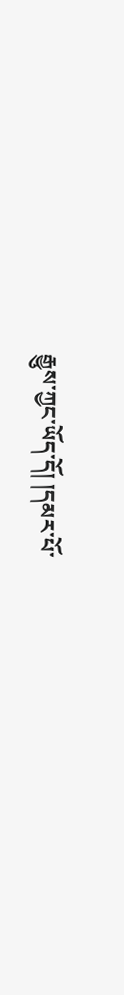རྒྱུས་ཀྱང་ཡོད་དོ། །དམར་པོ་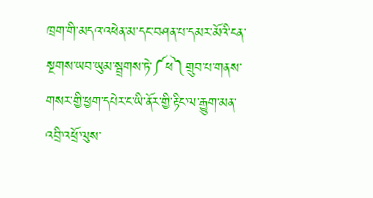ཁྲག་གི་མདའ་འཕེན་མ་དང་བཤན་པ་དམར་མོའི་ངན་སྔགས་ཡབ་ཡུམ་སྦྲགས་ཏེ་༼ཕ༽གྲུབ་པ་གནས་གསར་གྱི་ཕྱག་དཔེར་ང་ཡི་ནོར་གྱི་རྟིང་ལ་རྒྱུག་མན་འབྲི་འཕྲོ་ལུས་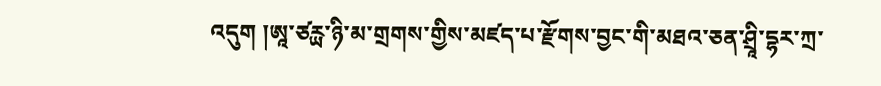འདུག །ཨཱ་ཙཪྻ་ཉི་མ་གྲགས་གྱིས་མཛད་པ་རྫོགས་བྱང་གི་མཐའ་ཅན་ཤྲཱི་དྷར་ཀྲ་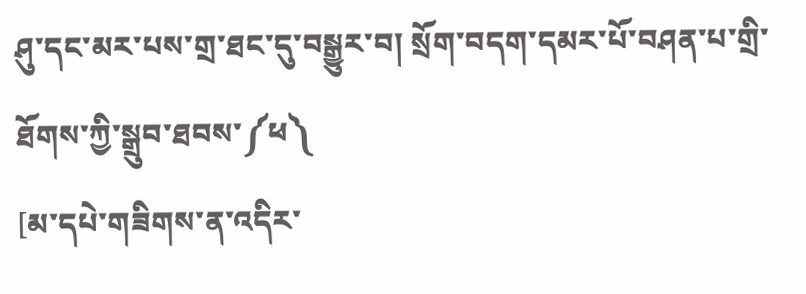ཤུ་དང་མར་པས་གྲ་ཐང་དུ་བསྒྱུར་བ། སྲོག་བདག་དམར་པོ་བཤན་པ་གྲི་ཐོགས་ཀྱི་སྒྲུབ་ཐབས་༼ཕ༽
[མ་དཔེ་གཟིགས་ན་འདིར་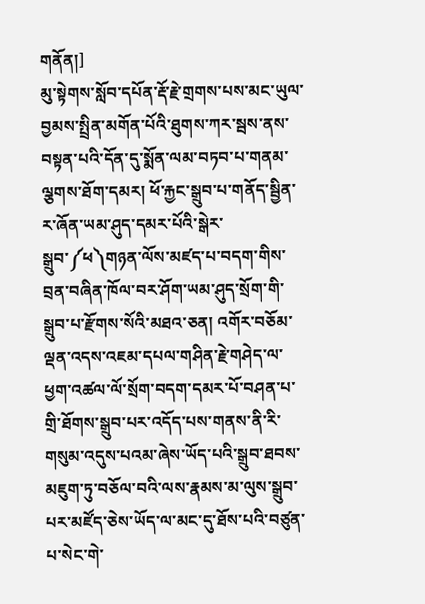གནོན།]
མུ་སྟེགས་སློབ་དཔོན་རྡོ་རྗེ་གྲགས་པས་མང་ཡུལ་བྱམས་སྤྲིན་མགོན་པོའི་ཐུགས་ཀར་སྦས་ནས་བསྟན་པའི་དོན་དུ་སྨོན་ལམ་བཏབ་པ་གནམ་ལྕགས་ཐོག་དམར། ཕོ་རྐྱང་སྒྲུབ་པ་གནོད་སྦྱིན་ར་ཞོན་ཡམ་ཤུད་དམར་པོའི་སྒེར་སྒྲུབ་༼ཕ༽གཉན་ལོས་མཛད་པ་བདག་གིས་བྲན་བཞིན་ཁོལ་བར་ཤོག་ཡམ་ཤུད་སྲོག་གི་སྒྲུབ་པ་རྫོགས་སོའི་མཐའ་ཅན། འགོར་བཅོམ་ལྡན་འདས་འཇམ་དཔལ་གཤིན་རྗེ་གཤེད་ལ་ཕྱག་འཚལ་ལོ་སྲོག་བདག་དམར་པོ་བཤན་པ་གྲི་ཐོགས་སྒྲུབ་པར་འདོད་པས་གནས་ནི་རི་གསུམ་འདུས་པའམ་ཞེས་ཡོད་པའི་སྒྲུབ་ཐབས་མཇུག་ཏུ་བཅོལ་བའི་ལས་རྣམས་མ་ལུས་སྒྲུབ་པར་མཛོད་ཅེས་ཡོད་ལ་མང་དུ་ཐོས་པའི་བཙུན་པ་སེང་གེ་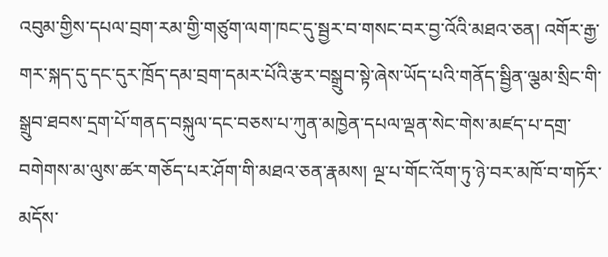འབུམ་གྱིས་དཔལ་བྲག་རམ་གྱི་གཙུག་ལག་ཁང་དུ་སྦྱར་བ་གསང་བར་བྱ་འོའི་མཐའ་ཅན། འགོར་རྒྱ་གར་སྐད་དུ་དང་དུར་ཁྲོད་དམ་བྲག་དམར་པོའི་རྩར་བསྒྲུབ་སྟེ་ཞེས་ཡོད་པའི་གནོད་སྦྱིན་ལྕམ་སྲིང་གི་སྒྲུབ་ཐབས་དྲག་པོ་གནད་བསྐུལ་དང་བཅས་པ་ཀུན་མཁྱེན་དཔལ་ལྡན་སེང་གེས་མཛད་པ་དགྲ་བགེགས་མ་ལུས་ཚར་གཅོད་པར་ཤོག་གི་མཐའ་ཅན་རྣམས། ལྔ་པ་གོང་འོག་ཏུ་ཉེ་བར་མཁོ་བ་གཏོར་མདོས་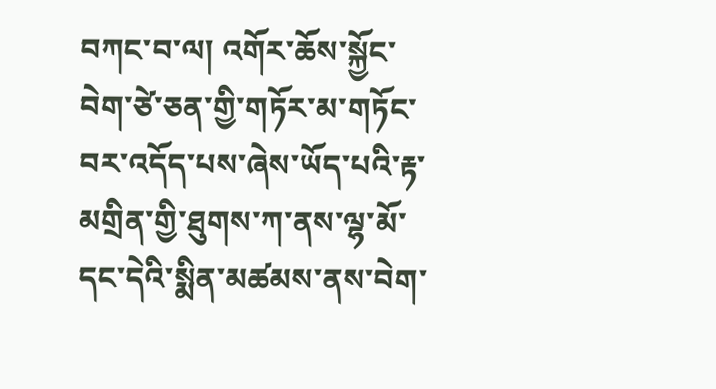བཀང་བ་ལ། འགོར་ཆོས་སྐྱོང་བེག་ཙེ་ཅན་གྱི་གཏོར་མ་གཏོང་བར་འདོད་པས་ཞེས་ཡོད་པའི་རྟ་མགྲིན་གྱི་ཐུགས་ཀ་ནས་ལྷ་མོ་དང་དེའི་སྨིན་མཚམས་ནས་བེག་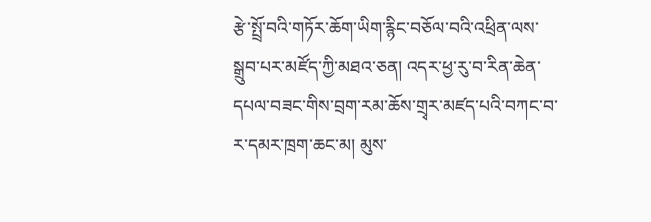རྩེ་སྤྲོ་བའི་གཏོར་ཆོག་ཡིག་རྙིང་བཅོལ་བའི་འཕྲིན་ལས་སྒྲུབ་པར་མཛོད་ཀྱི་མཐའ་ཅན། འདར་ཕྱ་རུ་བ་རིན་ཆེན་དཔལ་བཟང་གིས་བྲག་རམ་ཆོས་གྲྭར་མཛད་པའི་བཀང་བ་ར་དམར་ཁྲག་ཆང་མ། མུས་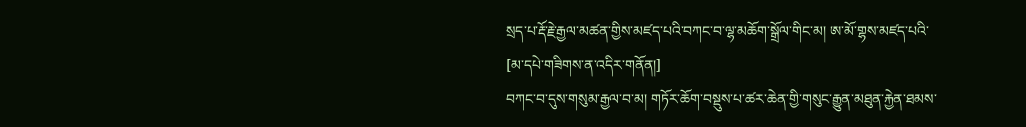སྲད་པ་རྡོ་རྗེ་རྒྱལ་མཚན་གྱིས་མཛད་པའི་བཀང་བ་ལྷ་མཆོག་སྒྲོལ་གིང་མ། ཨ་མོ་གྷས་མཛད་པའི་
[མ་དཔེ་གཟིགས་ན་འདིར་གནོན།]
བཀང་བ་དུས་གསུམ་རྒྱལ་བ་མ། གཏོར་ཆོག་བསྡུས་པ་ཚར་ཆེན་གྱི་གསུང་རྒྱུན་མཐུན་རྐྱེན་ཐམས་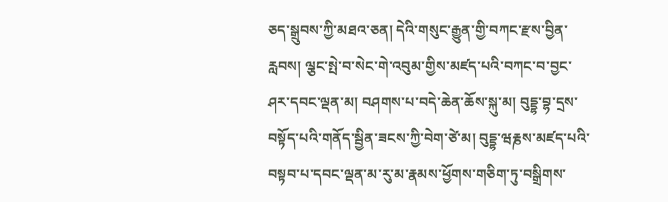ཅད་སྒྲུབས་ཀྱི་མཐའ་ཅན། དེའི་གསུང་རྒྱུན་གྱི་བཀང་རྫས་བྱིན་རླབས། ལྕང་སྤེ་བ་སེང་གེ་འབུམ་གྱིས་མཛད་པའི་བཀང་བ་བྱང་ཤར་དབང་ལྡན་མ། བཤགས་པ་བདེ་ཆེན་ཆོས་སྐུ་མ། བུདྡྷ་བྷ་དྲས་བསྟོད་པའི་གནོད་སྦྱིན་ཟངས་ཀྱི་བེག་ཙེ་མ། བུདྡྷ་ཝརྞས་མཛད་པའི་བསྟབ་པ་དབང་ལྡན་མ་རུ་མ་རྣམས་ཕྱོགས་གཅིག་ཏུ་བསྒྲིགས་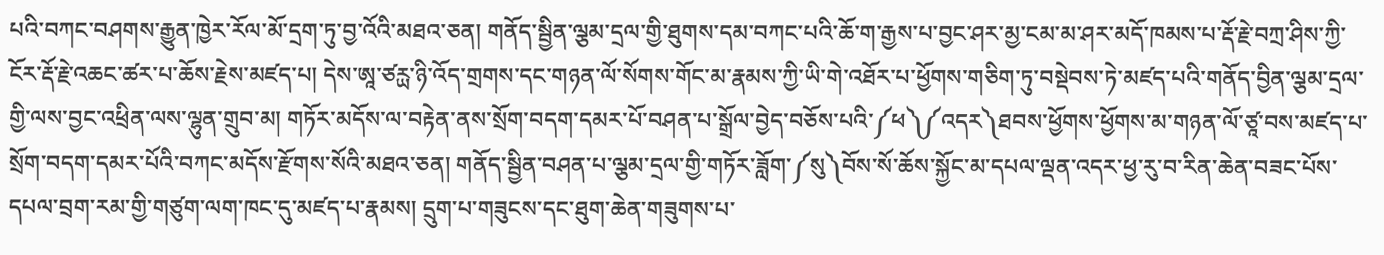པའི་བཀང་བཤགས་རྒྱུན་ཁྱེར་རོལ་མོ་དྲག་ཏུ་བྱ་འོའི་མཐའ་ཅན། གནོད་སྦྱིན་ལྕམ་དྲལ་གྱི་ཐུགས་དམ་བཀང་པའི་ཆོ་ག་རྒྱས་པ་བྱང་ཤར་མྱ་ངམ་མ་ཤར་མདོ་ཁམས་པ་རྡོ་རྗེ་བཀྲ་ཤིས་ཀྱི་ངོར་རྡོ་རྗེ་འཆང་ཚར་པ་ཆོས་རྗེས་མཛད་པ། དེས་ཨཱ་ཙཪྻ་ཉི་འོད་གྲགས་དང་གཉན་ལོ་སོགས་གོང་མ་རྣམས་ཀྱི་ཡི་གེ་འཐོར་པ་ཕྱོགས་གཅིག་ཏུ་བསྡེབས་ཏེ་མཛད་པའི་གནོད་བྱིན་ལྕམ་དྲལ་གྱི་ལས་བྱང་འཕྲིན་ལས་ལྷུན་གྲུབ་མ། གཏོར་མདོས་ལ་བརྟེན་ནས་སྲོག་བདག་དམར་པོ་བཤན་པ་སྒྲོལ་བྱེད་བཅོས་པའི་༼ཕ༽༼འདར༽ཐབས་ཕྱོགས་ཕྱོགས་མ་གཉན་ལོ་ཙཱ་བས་མཛད་པ་སྲོག་བདག་དམར་པོའི་བཀང་མདོས་རྫོགས་སོའི་མཐའ་ཅན། གནོད་སྦྱིན་བཤན་པ་ལྕམ་དྲལ་གྱི་གཏོར་ཟློག་༼སུ༽བོས་སོ་ཆོས་སྐྱོང་མ་དཔལ་ལྡན་འདར་ཕྱ་རུ་བ་རིན་ཆེན་བཟང་པོས་དཔལ་བྲག་རམ་གྱི་གཙུག་ལག་ཁང་དུ་མཛད་པ་རྣམས། དྲུག་པ་གཟུངས་དང་ཐུག་ཆེན་གཟུགས་པ་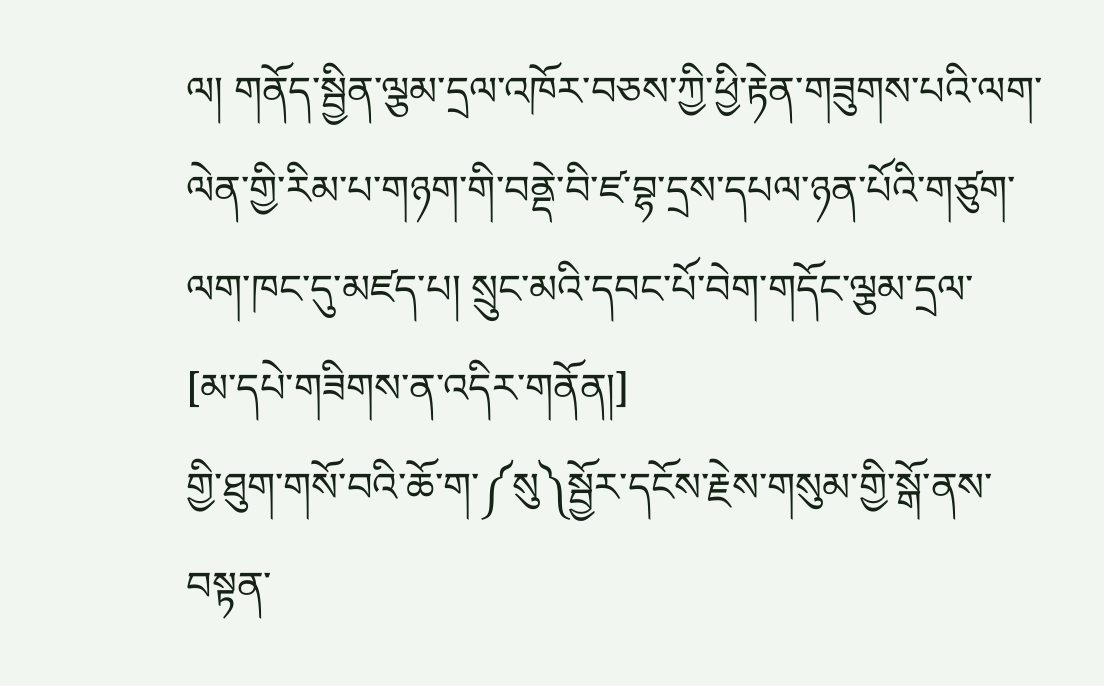ལ། གནོད་སྦྱིན་ལྕམ་དྲལ་འཁོར་བཅས་ཀྱི་ཕྱི་རྟེན་གཟུགས་པའི་ལག་ལེན་གྱི་རིམ་པ་གཉག་གི་བནྡེ་བི་ཛ་བྷ་དྲས་དཔལ་ཉན་པོའི་གཙུག་ལག་ཁང་དུ་མཛད་པ། སྲུང་མའི་དབང་པོ་བེག་གདོང་ལྕམ་དྲལ་
[མ་དཔེ་གཟིགས་ན་འདིར་གནོན།]
གྱི་ཐུག་གསོ་བའི་ཆོ་ག་༼སུ༽སྦྱོར་དངོས་རྗེས་གསུམ་གྱི་སྒོ་ནས་བསྟན་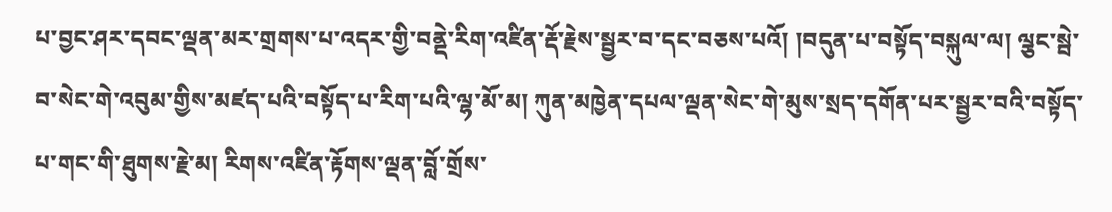པ་བྱང་ཤར་དབང་ལྡན་མར་གྲགས་པ་འདར་གྱི་བནྡེ་རིག་འཛིན་རྡོ་རྗེས་སྦྱར་བ་དང་བཅས་པའོ། །བདུན་པ་བསྟོད་བསྐུལ་ལ། ལྕང་སྦེ་བ་སེང་གེ་འབུམ་གྱིས་མཛད་པའི་བསྟོད་པ་རིག་པའི་ལྷ་མོ་མ། ཀུན་མཁྱེན་དཔལ་ལྡན་སེང་གེ་མུས་སྲད་དགོན་པར་སྦྱར་བའི་བསྟོད་པ་གང་གི་ཐུགས་རྗེ་མ། རིགས་འཛིན་རྟོགས་ལྡན་བློ་གྲོས་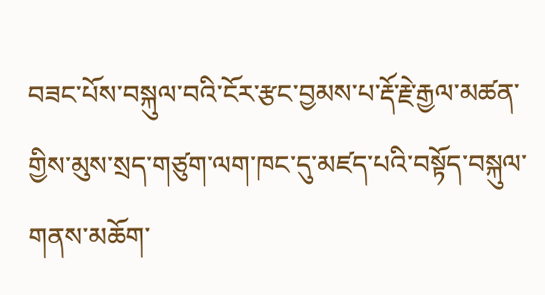བཟང་པོས་བསྐུལ་བའི་ངོར་རྩང་བྱམས་པ་རྡོ་རྗེ་རྒྱལ་མཚན་གྱིས་མུས་སྲད་གཙུག་ལག་ཁང་དུ་མཛད་པའི་བསྟོད་བསྐུལ་གནས་མཆོག་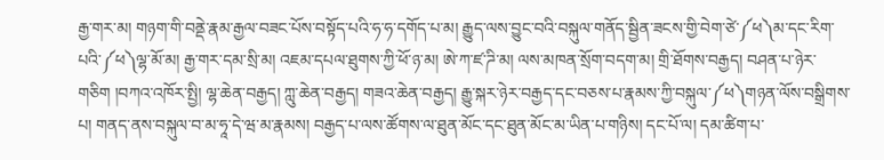རྒྱ་གར་མ། གཉག་གི་བནྡེ་རྣམ་རྒྱལ་བཟང་པོས་བསྟོད་པའི་ཧ་ཧ་དགོད་པ་མ། རྒྱུད་ལས་བྱུང་བའི་བསྐུལ་གནོད་སྦྱིན་ཟངས་གྱི་བེག་ཙེ་༼ཕ༽མ་དང་རིག་པའི་༼ཕ༽ལྷ་མོ་མ། རྒྱ་གར་དམ་སྲི་མ། འཇམ་དཔལ་ཐུགས་ཀྱི་ཕོ་ཉ་མ། ཨེ་ཀ་ཛ་ཌི་མ། ལས་མཁན་སྲོག་བདག་མ། གྲི་ཐོགས་བརྒྱད། བཤན་པ་ཉེར་གཅིག །བཀའ་འཁོར་སྤྱི། ལྷ་ཆེན་བརྒྱད། ཀླུ་ཆེན་བརྒྱད། གཟའ་ཆེན་བརྒྱད། རྒྱུ་སྐར་ཉེར་བརྒྱད་དང་བཅས་པ་རྣམས་ཀྱི་བསྐུལ་༼ཕ༽གཉན་ལོས་བསྒྲིགས་པ། གནད་ནས་བསྐུལ་བ་མ་ཧཱ་དེ་ཝ་མ་རྣམས། བརྒྱད་པ་ལས་ཚོགས་ལ་ཐུན་མོང་དང་ཐུན་མོང་མ་ཡིན་པ་གཉིས། དང་པོ་ལ། དམ་ཚིག་པ་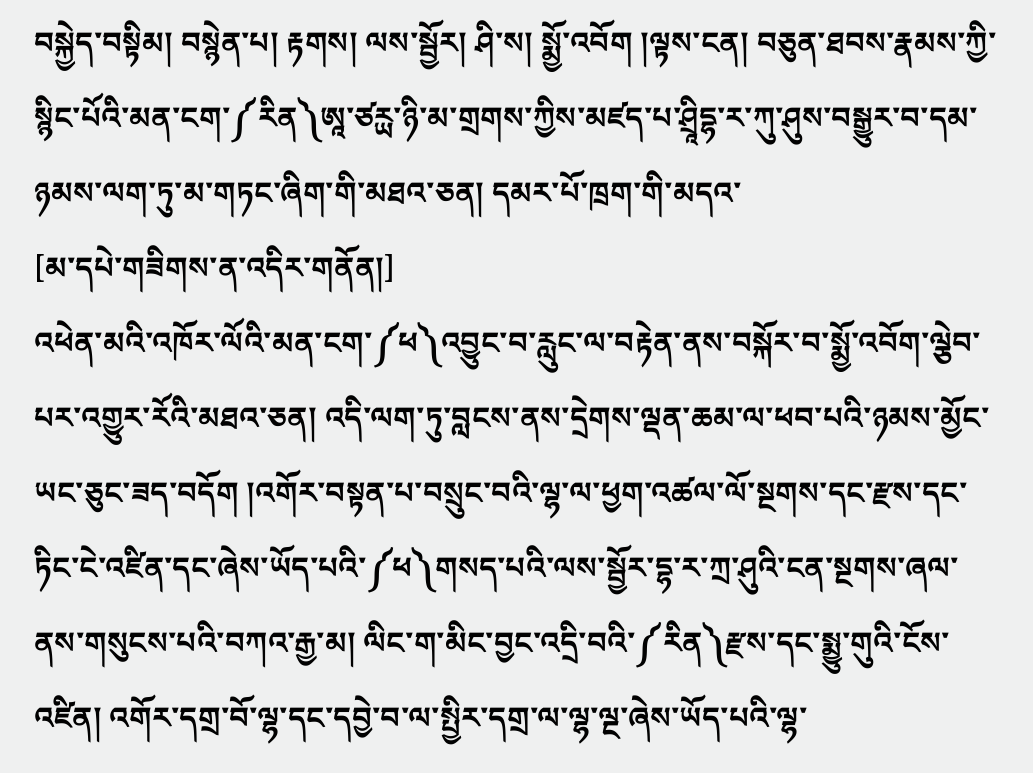བསྐྱེད་བསྟིམ། བསྙེན་པ། རྟགས། ལས་སྦྱོར། ཤི་ས། སྨྱོ་འབོག །ལྟས་ངན། བཅུན་ཐབས་རྣམས་ཀྱི་སྙིང་པོའི་མན་ངག་༼རིན༽ཨཱ་ཙཪྻ་ཉི་མ་གྲགས་ཀྱིས་མཛད་པ་ཤྲཱིདྷ་ར་ཀུ་ཤུས་བསྒྱུར་བ་དམ་ཉམས་ལག་ཏུ་མ་གཏང་ཞིག་གི་མཐའ་ཅན། དམར་པོ་ཁྲག་གི་མདའ་
[མ་དཔེ་གཟིགས་ན་འདིར་གནོན།]
འཕེན་མའི་འཁོར་ལོའི་མན་ངག་༼ཕ༽འབྱུང་བ་རླུང་ལ་བརྟེན་ནས་བསྐོར་བ་སྨྱོ་འབོག་ལྕེབ་པར་འགྱུར་རོའི་མཐའ་ཅན། འདི་ལག་ཏུ་བླངས་ནས་དྲེགས་ལྡན་ཆམ་ལ་ཕབ་པའི་ཉམས་མྱོང་ཡང་ཅུང་ཟད་བདོག །འགོར་བསྟན་པ་བསྲུང་བའི་ལྷ་ལ་ཕྱག་འཚལ་ལོ་སྔགས་དང་རྫས་དང་ཏིང་ངེ་འཛིན་དང་ཞེས་ཡོད་པའི་༼ཕ༽གསད་པའི་ལས་སྦྱོར་དྷ་ར་ཀྲ་ཤུའི་ངན་སྔགས་ཞལ་ནས་གསུངས་པའི་བཀའ་རྒྱ་མ། ལིང་ག་མིང་བྱང་འདྲི་བའི་༼རིན༽རྫས་དང་སྨྱུ་གུའི་ངོས་འཛིན། འགོར་དགྲ་བོ་ལྷ་དང་དབྱེ་བ་ལ་སྤྱིར་དགྲ་ལ་ལྷ་ལྔ་ཞེས་ཡོད་པའི་ལྷ་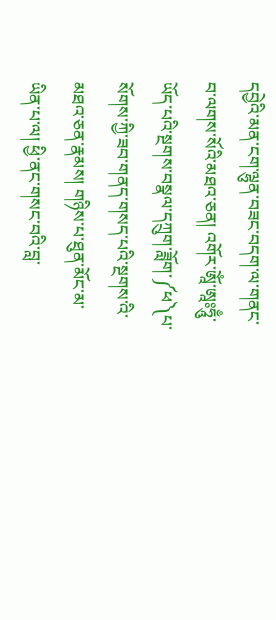དབྱེའི་མན་ངག་ལྷུན་བཟང་བདག་ལ་གནང་བ་ལགས་སོའི་མཐའ་ཅན། འགོར་ཨཱོཾ་ཨཱཿཧཱུྃ་ཡོད་པའི་སྔགས་བསྣལ་དཀྲུག་ཟློག་༼ཕ༽པ་སོགས་ཀྱི་ཟབ་གནད་གསད་པའི་སྔགས་འི་མཐའ་ཅན་རྣམས། གཉིས་པ་ཐུན་མོང་མ་ཡིན་པ་ལ། ཕྱི་ནང་གསང་བའི་བླ་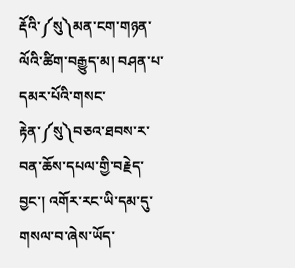རྡོའི་༼སུ༽མན་ངག་གཉན་ལོའི་ཚིག་བརྒྱུད་མ། བཤན་པ་དམར་པོའི་གསང་རྟེན་༼སུ༽བཅའ་ཐབས་ར་བན་ཆོས་དཔལ་གྱི་བརྗེད་བྱང་། འགོར་རང་ཡི་དམ་དུ་གསལ་བ་ཞེས་ཡོད་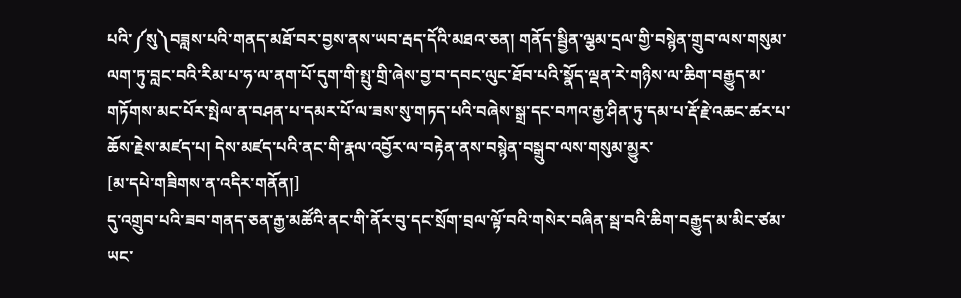པའི་༼སུ༽བཟླས་པའི་གནད་མཐོ་བར་བྱས་ནས་ཡབ་རྦད་དོའི་མཐའ་ཅན། གནོད་སྦྱིན་ལྕམ་དྲལ་གྱི་བསྙེན་གྲུབ་ལས་གསུམ་ལག་ཏུ་བླང་བའི་རིམ་པ་ཧ་ལ་ནག་པོ་དུག་གི་སྤུ་གྲི་ཞེས་བྱ་བ་དབང་ལུང་ཐོབ་པའི་སྣོད་ལྡན་རེ་གཉིས་ལ་ཆིག་བརྒྱུད་མ་གཏོགས་མང་པོར་སྤེལ་ན་བཤན་པ་དམར་པོ་ལ་ཟས་སུ་གཏད་པའི་བཞེས་སྒྲ་དང་བཀའ་རྒྱ་ཤིན་ཏུ་དམ་པ་རྡོ་རྗེ་འཆང་ཚར་པ་ཆོས་རྗེས་མཛད་པ། དེས་མཛད་པའི་ནང་གི་རྣལ་འབྱོར་ལ་བརྟེན་ནས་བསྙེན་བསྒྲུབ་ལས་གསུམ་མྱུར་
[མ་དཔེ་གཟིགས་ན་འདིར་གནོན།]
དུ་འགྲུབ་པའི་ཟབ་གནད་ཅན་རྒྱ་མཚོའི་ནང་གི་ནོར་བུ་དང་སྲོག་བྲལ་ལྟོ་བའི་གསེར་བཞིན་སྦ་བའི་ཆིག་བརྒྱུད་མ་མིང་ཙམ་ཡང་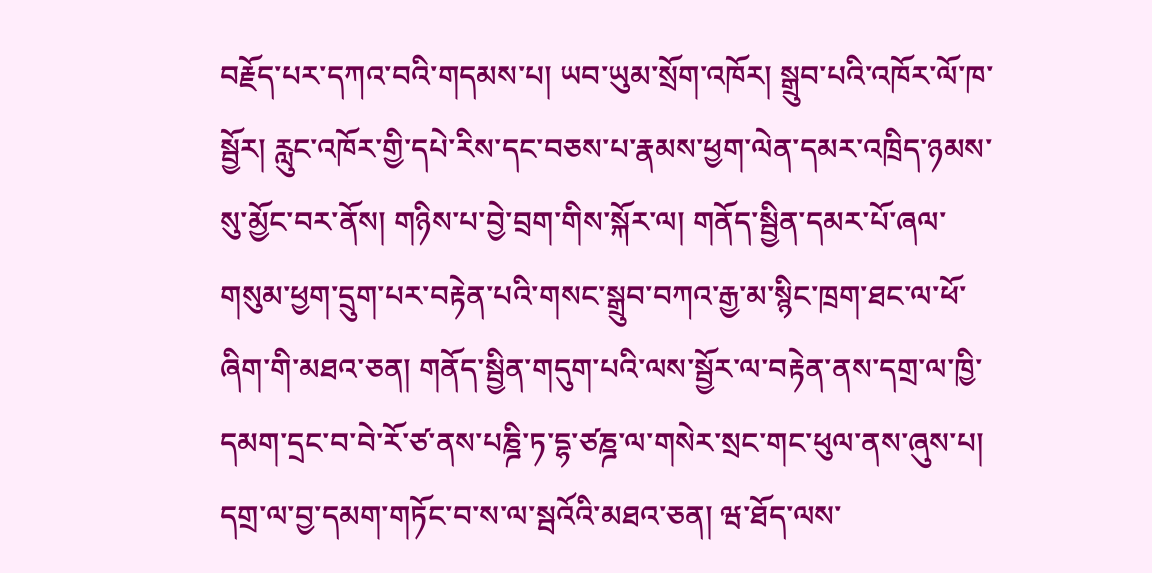བརྗོད་པར་དཀའ་བའི་གདམས་པ། ཡབ་ཡུམ་སྲོག་འཁོར། སྒྲུབ་པའི་འཁོར་ལོ་ཁ་སྦྱོར། རླུང་འཁོར་གྱི་དཔེ་རིས་དང་བཅས་པ་རྣམས་ཕྱག་ལེན་དམར་འཁྲིད་ཉམས་སུ་མྱོང་བར་ནོས། གཉིས་པ་བྱེ་བྲག་གིས་སྐོར་ལ། གནོད་སྦྱིན་དམར་པོ་ཞལ་གསུམ་ཕྱག་དྲུག་པར་བརྟེན་པའི་གསང་སྒྲུབ་བཀའ་རྒྱ་མ་སྙིང་ཁྲག་ཐང་ལ་ཕོ་ཞིག་གི་མཐའ་ཅན། གནོད་སྦྱིན་གདུག་པའི་ལས་སྦྱོར་ལ་བརྟེན་ནས་དགྲ་ལ་ཁྱི་དམག་དྲང་བ་བེ་རོ་ཙ་ནས་པཎྜི་ཏ་དྷ་ཙཎྜ་ལ་གསེར་སྲང་གང་ཕུལ་ནས་ཞུས་པ། དགྲ་ལ་བྱ་དམག་གཏོང་བ་ས་ལ་སྦའོའི་མཐའ་ཅན། ཝ་ཐོད་ལས་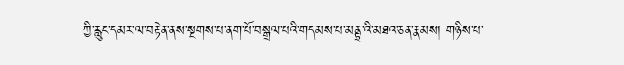ཀྱི་རླུང་དམར་ལ་བརྟེན་ནས་སྔགས་པ་ནག་པོ་བསྒྲལ་པའི་གདམས་པ་མནྟྲ་འི་མཐའ་ཅན་རྣམས། གཉིས་པ་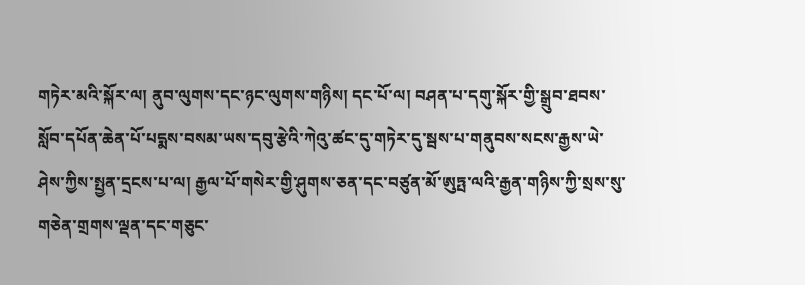གཏེར་མའི་སྐོར་ལ། ནུབ་ལུགས་དང་ཉང་ལུགས་གཉིས། དང་པོ་ལ། བཤན་པ་དགུ་སྐོར་གྱི་སྒྲུབ་ཐབས་སློབ་དཔོན་ཆེན་པོ་པདྨས་བསམ་ཡས་དབུ་རྩེའི་ཀེའུ་ཚང་དུ་གཏེར་དུ་སྦས་པ་གནུབས་སངས་རྒྱས་ཡེ་ཤེས་ཀྱིས་སྤྱན་དྲངས་པ་ལ། རྒྱལ་པོ་གསེར་གྱི་ཤུགས་ཅན་དང་བཙུན་མོ་ཨུཏྤ་ལའི་རྒྱན་གཉིས་ཀྱི་སྲས་སུ་གཅེན་གྲགས་ལྡན་དང་གཅུང་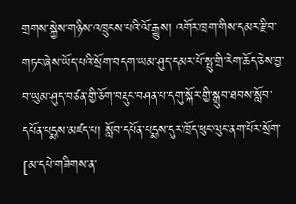གྲགས་སྐྱེས་གཉིས་འཁྲུངས་པའི་ལོ་རྒྱུས། འགོར་ཁྲག་གིས་དམར་རྫིབ་གཏང་ཞེས་ཡོད་པའི་སྲོག་བདག་ཡམ་ཤུད་དམར་པོ་སྤུ་གྲི་རེག་ཆོད་ཅེས་བྱ་བ་ཡུམ་ཤུད་བཙན་གྱི་ཅོག་བརྡུང་བཤན་པ་དགུ་སྐོར་གྱི་སྒྲུབ་ཐབས་སློབ་དཔོན་པདྨས་མཛད་པ། སློབ་དཔོན་པདྨས་དུར་ཁྲོད་ཕུང་ལུང་ནག་པོར་སྲོག་
[མ་དཔེ་གཟིགས་ན་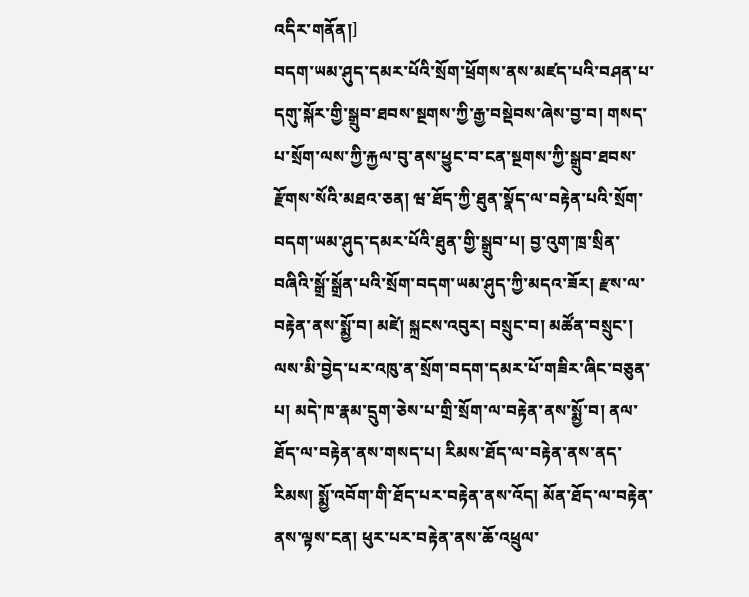འདིར་གནོན།]
བདག་ཡམ་ཤུད་དམར་པོའི་སྲོག་ཕྲོགས་ནས་མཛད་པའི་བཤན་པ་དགུ་སྐོར་གྱི་སྒྲུབ་ཐབས་སྔགས་ཀྱི་རྒྱ་བསྡེབས་ཞེས་བྱ་བ། གསད་པ་སྲོག་ལས་ཀྱི་རྐྱལ་བུ་ནས་ཕྱུང་བ་ངན་སྔགས་ཀྱི་སྒྲུབ་ཐབས་རྫོགས་སོའི་མཐའ་ཅན། ཝ་ཐོད་ཀྱི་ཐུན་སྣོད་ལ་བརྟེན་པའི་སྲོག་བདག་ཡམ་ཤུད་དམར་པོའི་ཐུན་གྱི་སྒྲུབ་པ། བྱ་འུག་ཁྲ་སྲིན་བཞིའི་སྒྲོ་སྒྲོན་པའི་སྲོག་བདག་ཡམ་ཤུད་ཀྱི་མདའ་ཟོར། རྫས་ལ་བརྟེན་ནས་སྨྱོ་བ། མཛེ། སྐྲངས་འབུར། བསྲུང་བ། མཚོན་བསྲུང་། ལས་མི་བྱེད་པར་འཁུ་ན་སྲོག་བདག་དམར་པོ་གཟིར་ཞིང་བཅུན་པ། མདེ་ཁ་རྣམ་དྲུག་ཅེས་པ་གྲི་སྲོག་ལ་བརྟེན་ནས་སྨྱོ་བ། ནལ་ཐོད་ལ་བརྟེན་ནས་གསད་པ། རིམས་ཐོད་ལ་བརྟེན་ནས་ནད་རིམས། སྨྱོ་འབོག་གི་ཐོད་པར་བརྟེན་ནས་འོད། མོན་ཐོད་ལ་བརྟེན་ནས་ལྟས་ངན། ཕུར་པར་བརྟེན་ནས་ཆོ་འཕྲུལ་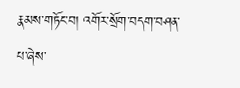རྣམས་གཏོང་བ། འགོར་སྲོག་བདག་བཤན་པ་ཞེས་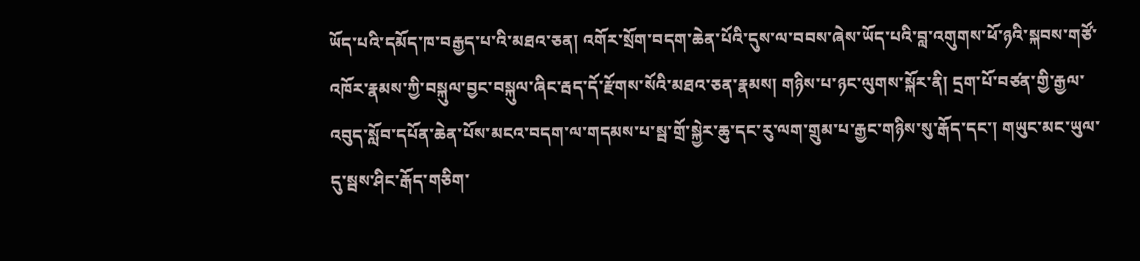ཡོད་པའི་དམོད་ཁ་བརྒྱད་པ་འི་མཐའ་ཅན། འགོར་སྲོག་བདག་ཆེན་པོའི་དུས་ལ་བབས་ཞེས་ཡོད་པའི་བླ་འགུགས་ཕོ་ཉའི་སྐབས་གཙོ་འཁོར་རྣམས་ཀྱི་བསྐུལ་བྱང་བསྐུལ་ཞིང་རྦད་དོ་རྫོགས་སོའི་མཐའ་ཅན་རྣམས། གཉིས་པ་ཉང་ལུགས་སྐོར་ནི། དྲག་པོ་བཙན་གྱི་རྒྱལ་འབུད་སློབ་དཔོན་ཆེན་པོས་མངའ་བདག་ལ་གདམས་པ་སྦ་གྲོ་སྐྱེར་ཆུ་དང་རུ་ལག་གྲུམ་པ་རྒྱང་གཉིས་སུ་རྒོད་དང་། གཡུང་མང་ཡུལ་དུ་སྦས་ཤིང་རྒོད་གཅིག་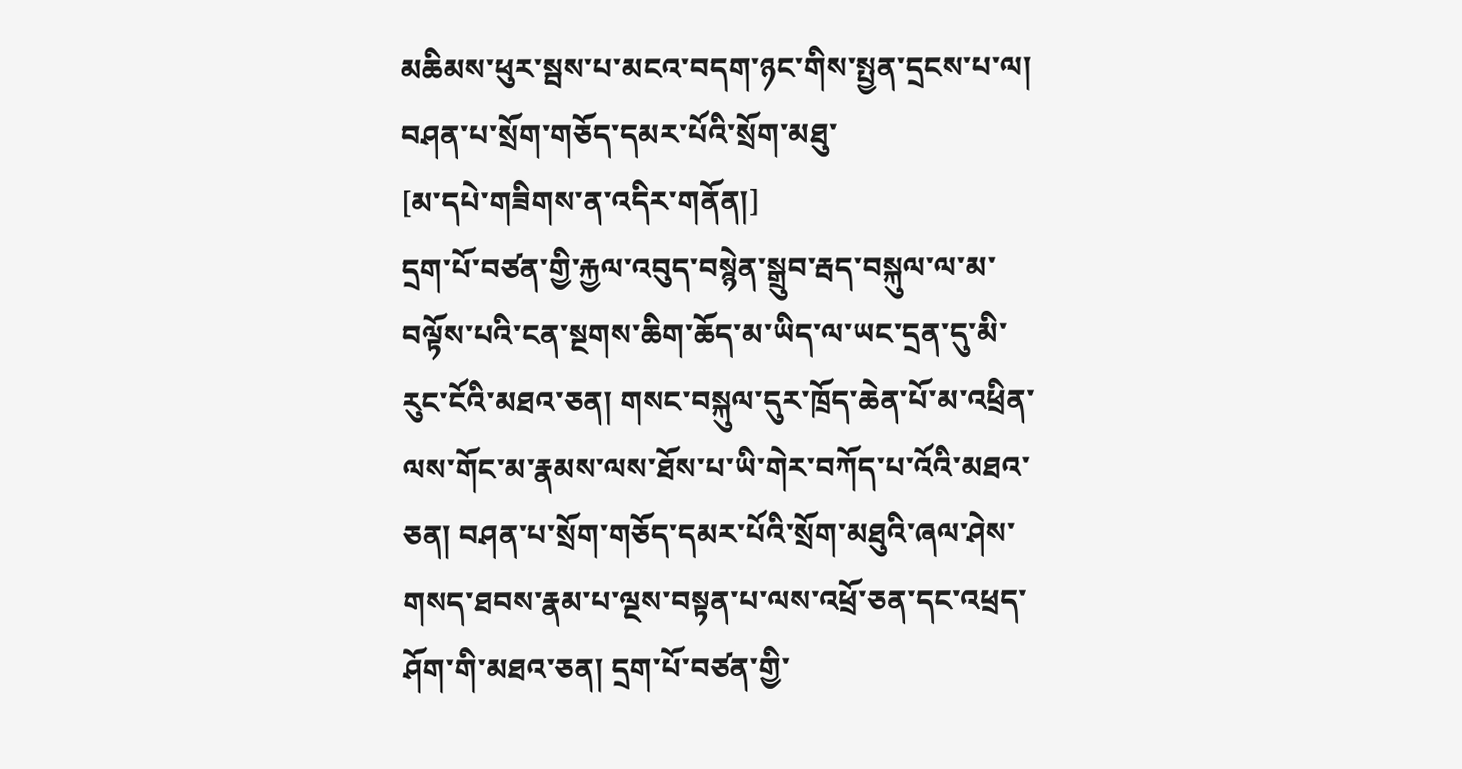མཆིམས་ཕུར་སྦས་པ་མངའ་བདག་ཉང་གིས་སྤྱན་དྲངས་པ་ལ། བཤན་པ་སྲོག་གཅོད་དམར་པོའི་སྲོག་མཐུ་
[མ་དཔེ་གཟིགས་ན་འདིར་གནོན།]
དྲག་པོ་བཙན་གྱི་རྐྱལ་འབུད་བསྙེན་སྒྲུབ་རྦད་བསྐུལ་ལ་མ་བལྟོས་པའི་ངན་སྔགས་ཆིག་ཆོད་མ་ཡིད་ལ་ཡང་དྲན་དུ་མི་རུང་ངོའི་མཐའ་ཅན། གསང་བསྐུལ་དུར་ཁྲོད་ཆེན་པོ་མ་འཕྲིན་ལས་གོང་མ་རྣམས་ལས་ཐོས་པ་ཡི་གེར་བཀོད་པ་འོའི་མཐའ་ཅན། བཤན་པ་སྲོག་གཅོད་དམར་པོའི་སྲོག་མཐུའི་ཞལ་ཤེས་གསད་ཐབས་རྣམ་པ་ལྔས་བསྟན་པ་ལས་འཕྲོ་ཅན་དང་འཕྲད་ཤོག་གི་མཐའ་ཅན། དྲག་པོ་བཙན་གྱི་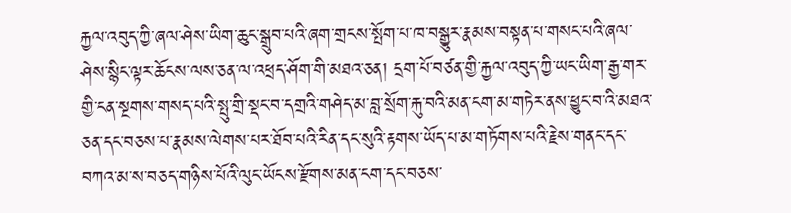རྐྱལ་འབུད་ཀྱི་ཞལ་ཤེས་ཡིག་ཆུང་སྒྲུབ་པའི་ཞག་གྲངས་སྤོག་པ་ཁ་བསྒྱུར་རྣམས་བསྟན་པ་གསང་པའི་ཞལ་ཤེས་སྙིང་ལྟར་ཆོངས་ལས་ཅན་ལ་འཕྲད་ཤོག་གི་མཐའ་ཅན། དྲག་པོ་བཙན་གྱི་རྐྱལ་འབུད་ཀྱི་ཡང་ཡིག་རྒྱ་གར་གྱི་ངན་སྔགས་གསད་པའི་སྤུ་གྲི་སྡང་བ་དགྲའི་གཤེད་མ་བླ་སྲོག་རྐུ་བའི་མན་ངག་མ་གཏེར་ནས་ཕྱུང་བ་འི་མཐའ་ཅན་དང་བཅས་པ་རྣམས་ལེགས་པར་ཐོབ་པའི་རིན་དང་སུའི་རྟགས་ཡོད་པ་མ་གཏོགས་པའི་རྗེས་གནང་དང་བཀའ་མ་ས་བཅད་གཉིས་པོའི་ལུང་ཡོངས་རྫོགས་མན་ངག་དང་བཅས་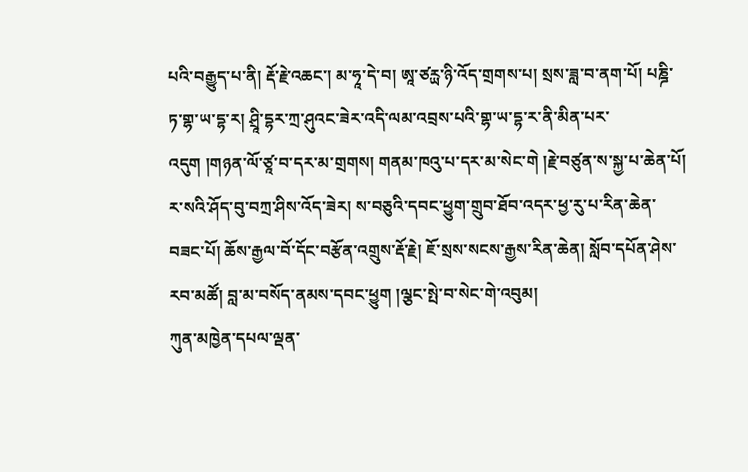པའི་བརྒྱུད་པ་ནི། རྡོ་རྗེ་འཆང་། མ་ཧཱ་དེ་བ། ཨཱ་ཙཪྻ་ཉི་འོད་གྲགས་པ། སྲས་ཟླ་བ་ནག་པོ། པཎྜི་ཏ་གྷ་ཡ་དྷ་ར། ཤྲཱི་དྷར་ཀྲ་ཤུའང་ཟེར་འདི་ལམ་འབྲས་པའི་གྷ་ཡ་དྷ་ར་ནི་མིན་པར་འདུག །གཉན་ལོ་ཙཱ་བ་དར་མ་གྲགས། གནམ་ཁའུ་པ་དར་མ་སེང་གེ །རྗེ་བཙུན་ས་སྐྱ་པ་ཆེན་པོ། ར་སའི་ཤོད་བུ་བཀྲ་ཤིས་འོད་ཟེར། ས་བཅུའི་དབང་ཕྱུག་གྲུབ་ཐོབ་འདར་ཕྱ་རུ་པ་རིན་ཆེན་བཟང་པོ། ཆོས་རྒྱལ་བོ་དོང་བརྩོན་འགྲུས་རྡོ་རྗེ། ཇོ་སྲས་སངས་རྒྱས་རིན་ཆེན། སློབ་དཔོན་ཤེས་རབ་མཚོ། བླ་མ་བསོད་ནམས་དབང་ཕྱུག །ལྕང་སྤེ་བ་སེང་གེ་འབུམ།
ཀུན་མཁྱེན་དཔལ་ལྡན་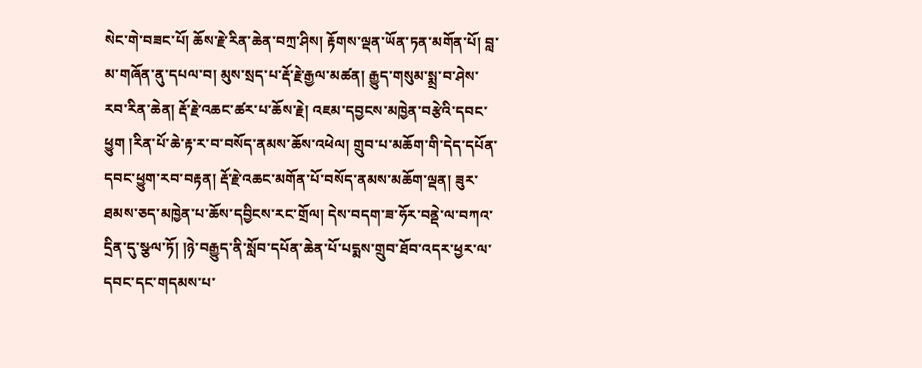སེང་གེ་བཟང་པོ། ཆོས་རྗེ་རིན་ཆེན་བཀྲ་ཤིས། རྟོགས་ལྡན་ཡོན་ཏན་མགོན་པོ། བླ་མ་གཞོན་ནུ་དཔལ་བ། མུས་སྲད་པ་རྡོ་རྗེ་རྒྱལ་མཚན། རྒྱུད་གསུམ་སྨྲ་བ་ཤེས་རབ་རིན་ཆེན། རྡོ་རྗེ་འཆང་ཚར་པ་ཆོས་རྗེ། འཇམ་དབྱངས་མཁྱེན་བརྩེའི་དབང་ཕྱུག །རིན་པོ་ཆེ་རྟ་ར་བ་བསོད་ནམས་ཆོས་འཕེལ། གྲུབ་པ་མཆོག་གི་དེད་དཔོན་དབང་ཕྱུག་རབ་བརྟན། རྡོ་རྗེ་འཆང་མགོན་པོ་བསོད་ནམས་མཆོག་ལྡན། ཟུར་ཐམས་ཅད་མཁྱེན་པ་ཆོས་དབྱིངས་རང་གྲོལ། དེས་བདག་ཟ་ཧོར་བནྡེ་ལ་བཀའ་དྲིན་དུ་སྩལ་ཏོ། །ཉེ་བརྒྱུད་ནི་སློབ་དཔོན་ཆེན་པོ་པདྨས་གྲུབ་ཐོབ་འདར་ཕྱར་ལ་དབང་དང་གདམས་པ་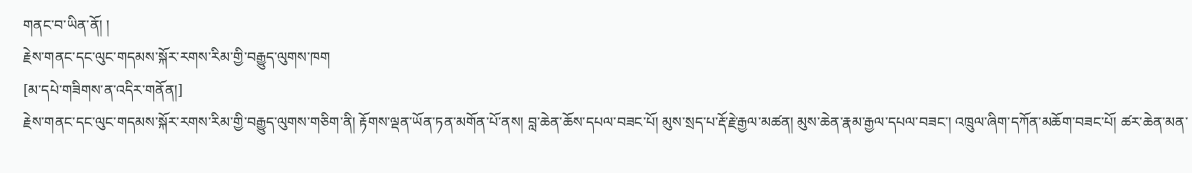གནང་བ་ཡིན་ནོ། །
རྗེས་གནང་དང་ལུང་གདམས་སྐོར་རགས་རིམ་གྱི་བརྒྱུད་ལུགས་ཁག
[མ་དཔེ་གཟིགས་ན་འདིར་གནོན།]
རྗེས་གནང་དང་ལུང་གདམས་སྐོར་རགས་རིམ་གྱི་བརྒྱུད་ལུགས་གཅིག་ནི། རྟོགས་ལྡན་ཡོན་ཏན་མགོན་པོ་ནས། བླ་ཆེན་ཆོས་དཔལ་བཟང་པོ། མུས་སྲད་པ་རྡོ་རྗེ་རྒྱལ་མཚན། མུས་ཆེན་རྣམ་རྒྱལ་དཔལ་བཟང་། འཁྲུལ་ཞིག་དཀོན་མཆོག་བཟང་པོ། ཚར་ཆེན་མན་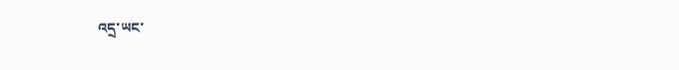འདྲ་ཡང་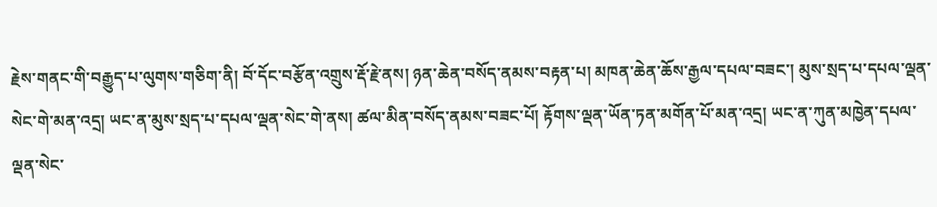རྗེས་གནང་གི་བརྒྱུད་པ་ལུགས་གཅིག་ནི། བོ་དོང་བརྩོན་འགྲུས་རྡོ་རྗེ་ནས། ཉན་ཆེན་བསོད་ནམས་བརྟན་པ། མཁན་ཆེན་ཆོས་རྒྱལ་དཔལ་བཟང་། མུས་སྲད་པ་དཔལ་ལྡན་སེང་གེ་མན་འདྲ། ཡང་ན་མུས་སྲད་པ་དཔལ་ལྡན་སེང་གེ་ནས། ཚལ་མིན་བསོད་ནམས་བཟང་པོ། རྟོགས་ལྡན་ཡོན་ཏན་མགོན་པོ་མན་འདྲ། ཡང་ན་ཀུན་མཁྱེན་དཔལ་ལྡན་སེང་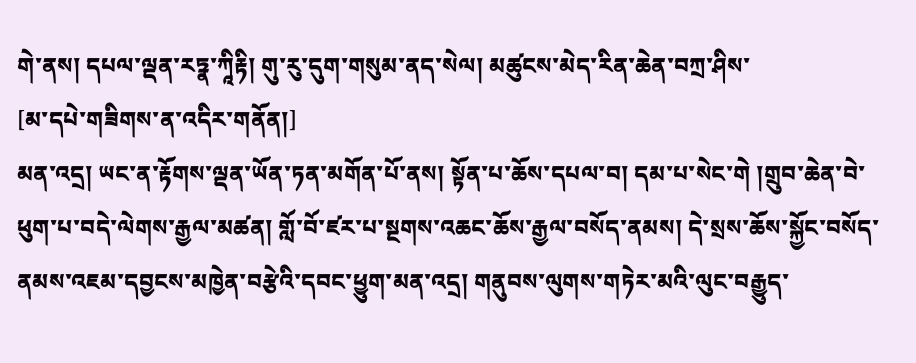གེ་ནས། དཔལ་ལྡན་རཏྣ་ཀཱིརྟི། གུ་རུ་དུག་གསུམ་ནད་སེལ། མཚུངས་མེད་རིན་ཆེན་བཀྲ་ཤིས་
[མ་དཔེ་གཟིགས་ན་འདིར་གནོན།]
མན་འདྲ། ཡང་ན་རྟོགས་ལྡན་ཡོན་ཏན་མགོན་པོ་ནས། སྟོན་པ་ཆོས་དཔལ་བ། དམ་པ་སེང་གེ །གྲུབ་ཆེན་བེ་ཕུག་པ་བདེ་ལེགས་རྒྱལ་མཚན། གློ་བོ་ཛར་པ་སྔགས་འཆང་ཆོས་རྒྱལ་བསོད་ནམས། དེ་སྲས་ཆོས་སྐྱོང་བསོད་ནམས་འཇམ་དབྱངས་མཁྱེན་བརྩེའི་དབང་ཕྱུག་མན་འདྲ། གནུབས་ལུགས་གཏེར་མའི་ལུང་བརྒྱུད་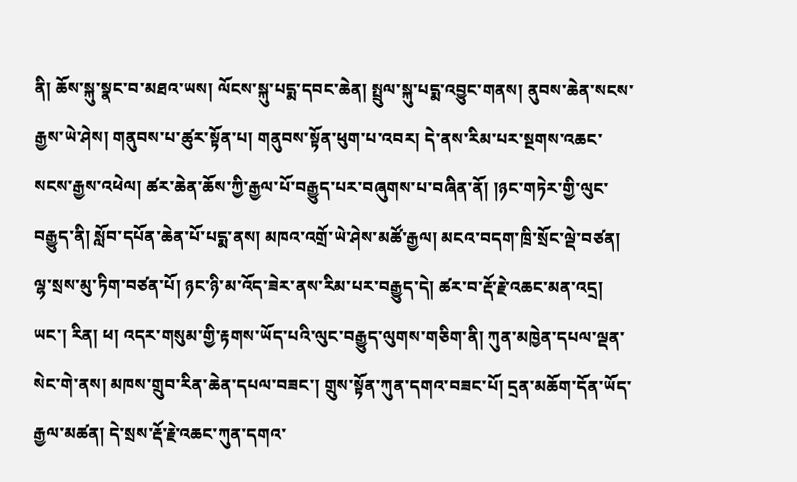ནི། ཆོས་སྐུ་སྣང་བ་མཐའ་ཡས། ལོངས་སྐུ་པདྨ་དབང་ཆེན། སྤྲུལ་སྐུ་པདྨ་འབྱུང་གནས། ནུབས་ཆེན་སངས་རྒྱས་ཡེ་ཤེས། གནུབས་པ་ཚུར་སྟོན་པ། གནུབས་སྟོན་ཕུག་པ་འབར། དེ་ནས་རིམ་པར་སྔགས་འཆང་སངས་རྒྱས་འཕེལ། ཚར་ཆེན་ཆོས་ཀྱི་རྒྱལ་པོ་བརྒྱུད་པར་བཞུགས་པ་བཞིན་ནོ། །ཉང་གཏེར་གྱི་ལུང་བརྒྱུད་ནི། སློབ་དཔོན་ཆེན་པོ་པདྨ་ནས། མཁའ་འགྲོ་ཡེ་ཤེས་མཚོ་རྒྱལ། མངའ་བདག་ཁྲི་སྲོང་ལྡེ་བཙན། ལྷ་སྲས་མུ་ཏིག་བཙན་པོ། ཉང་ཉི་མ་འོད་ཟེར་ནས་རིམ་པར་བརྒྱུད་དེ། ཚར་བ་རྡོ་རྗེ་འཆང་མན་འདྲ། ཡང་། རིན། ཕ། འདར་གསུམ་གྱི་རྟགས་ཡོད་པའི་ལུང་བརྒྱུད་ལུགས་གཅིག་ནི། ཀུན་མཁྱེན་དཔལ་ལྡན་སེང་གེ་ནས། མཁས་གྲུབ་རིན་ཆེན་དཔལ་བཟང་། གྲུས་སྟོན་ཀུན་དགའ་བཟང་པོ། དྲན་མཆོག་དོན་ཡོད་རྒྱལ་མཚན། དེ་སྲས་རྡོ་རྗེ་འཆང་ཀུན་དགའ་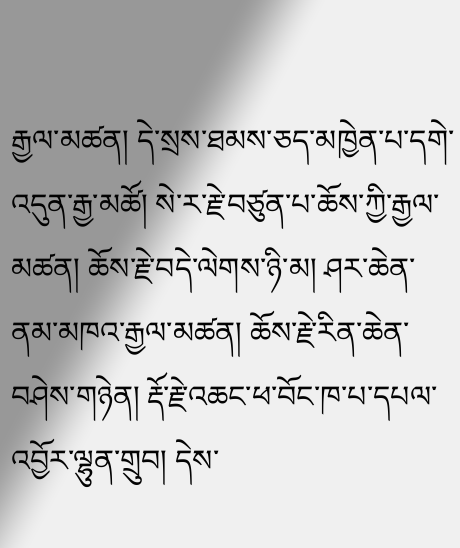རྒྱལ་མཚན། དེ་སྲས་ཐམས་ཅད་མཁྱེན་པ་དགེ་འདུན་རྒྱ་མཚོ། སེ་ར་རྗེ་བཙུན་པ་ཆོས་ཀྱི་རྒྱལ་མཚན། ཆོས་རྗེ་བདེ་ལེགས་ཉི་མ། ཤར་ཆེན་ནམ་མཁའ་རྒྱལ་མཚན། ཆོས་རྗེ་རིན་ཆེན་བཤེས་གཉེན། རྡོ་རྗེ་འཆང་ཕ་བོང་ཁ་པ་དཔལ་འབྱོར་ལྷུན་གྲུབ། དེས་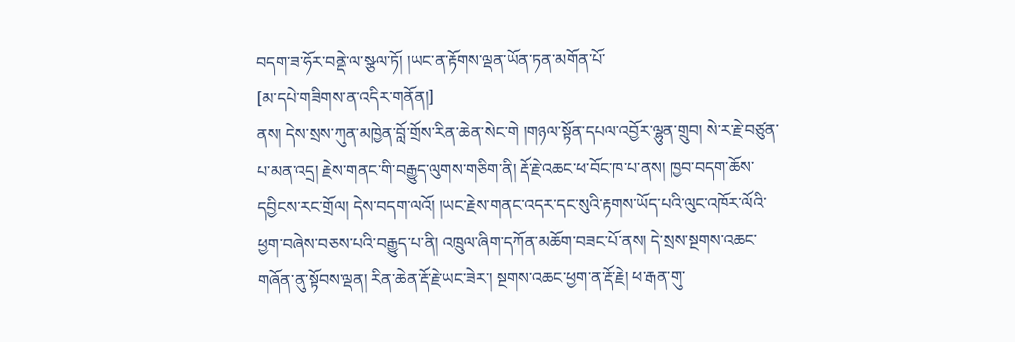བདག་ཟ་ཧོར་བནྡེ་ལ་སྩལ་ཏོ། །ཡང་ན་རྟོགས་ལྡན་ཡོན་ཏན་མགོན་པོ་
[མ་དཔེ་གཟིགས་ན་འདིར་གནོན།]
ནས། དེས་སྲས་ཀུན་མཁྱེན་བློ་གྲོས་རིན་ཆེན་སེང་གེ །གཉལ་སྟོན་དཔལ་འབྱོར་ལྷུན་གྲུབ། སེ་ར་རྗེ་བཙུན་པ་མན་འདྲ། རྗེས་གནང་གི་བརྒྱུད་ལུགས་གཅིག་ནི། རྡོ་རྗེ་འཆང་ཕ་བོང་ཁ་པ་ནས། ཁྱབ་བདག་ཆོས་དབྱིངས་རང་གྲོལ། དེས་བདག་ལའོ། །ཡང་རྗེས་གནང་འདར་དང་སུའི་རྟགས་ཡོད་པའི་ལུང་འཁོར་ལོའི་ཕྱག་བཞེས་བཅས་པའི་བརྒྱུད་པ་ནི། འཁྲུལ་ཞིག་དཀོན་མཆོག་བཟང་པོ་ནས། དེ་སྲས་སྔགས་འཆང་གཞོན་ནུ་སྟོབས་ལྡན། རིན་ཆེན་རྡོ་རྗེ་ཡང་ཟེར་། སྔགས་འཆང་ཕྱག་ན་རྡོ་རྗེ། ཕ་རྒན་གུ་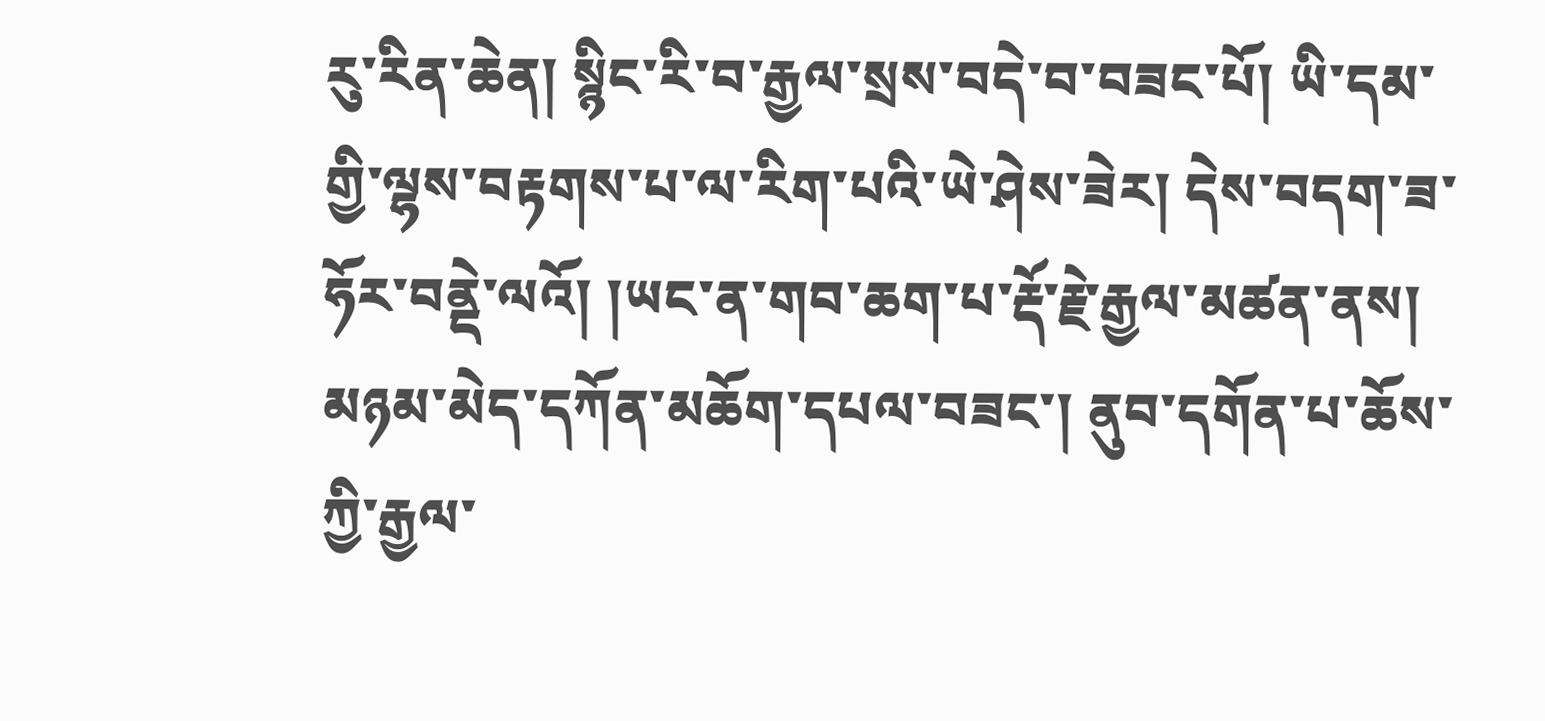རུ་རིན་ཆེན། སྙིང་རི་བ་རྒྱལ་སྲས་བདེ་བ་བཟང་པོ། ཡི་དམ་གྱི་ལྷས་བརྟགས་པ་ལ་རིག་པའི་ཡེ་ཤེས་ཟེར། དེས་བདག་ཟ་ཧོར་བནྡེ་ལའོ། །ཡང་ན་གབ་ཆག་པ་རྡོ་རྗེ་རྒྱལ་མཚན་ནས། མཉམ་མེད་དཀོན་མཆོག་དཔལ་བཟང་། ནུབ་དགོན་པ་ཆོས་ཀྱི་རྒྱལ་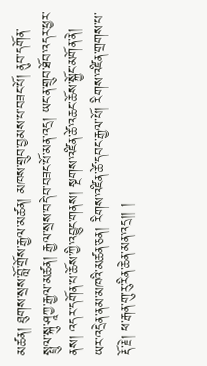མཚན། ཐུགས་སྲས་བློ་གྲོས་རྒྱལ་མཚན། མཁས་གྲུབ་བྱམས་པ་བཟང་པོ། ནུབ་དགོན་སྤྲུལ་སྐུ་ཤཱཀྱ་རྒྱལ་མཚན། རྒྱལ་སྲས་བདེ་བ་བཟང་པོ་མན་འདྲ། ཡང་ན་གྲུབ་ཐོབ་འདར་ཕྱར་ནས། འདར་དགོན་པ་ཆོས་ཀྱི་འབྱུང་གནས། སྔགས་འཛིན་ཚེ་འཆང་ཆོས་སྐྱོང་མགོན་ནེ། ཡར་འདྲེན་ནམ་མཁའི་མཚན་ཅན། རིགས་འཛིན་ཚེ་དབང་རྒྱལ་པོ། རིགས་འཛིན་གྲགས་པ་རྡོ་རྗེ། ཕ་རྒན་གུ་རུ་རིན་ཆེན་མན་འདྲ།། །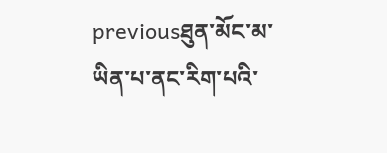previousཐུན་མོང་མ་ཡིན་པ་ནང་རིག་པའི་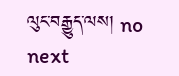ལུང་བརྒྱུད་ལས། no next